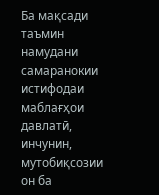Ба мақсади таъмин намудани самаранокии истифодаи маблағҳои давлатӣ, инчунин, мутобиқсозии он ба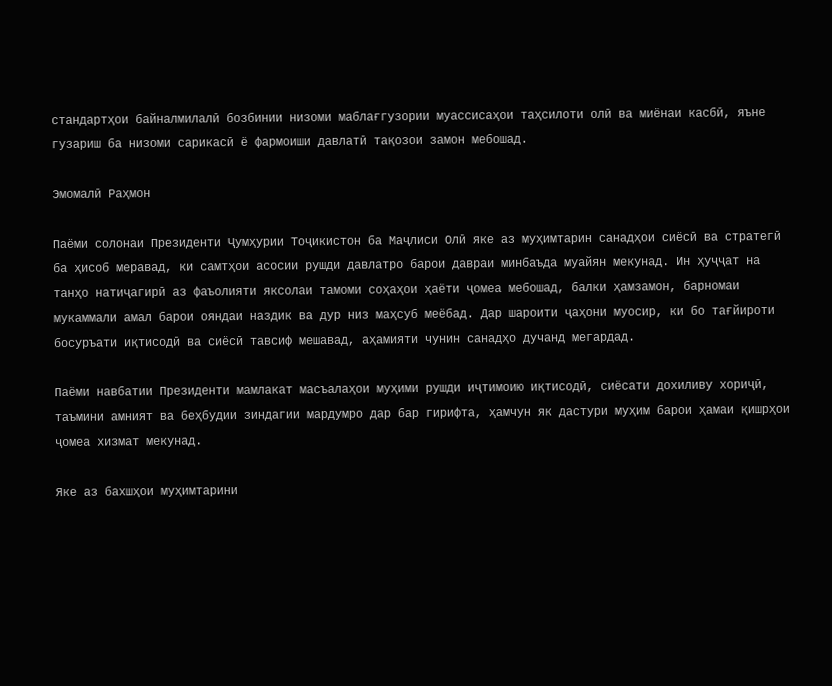стандартҳои байналмилалӣ бозбинии низоми маблағгузории муассисаҳои таҳсилоти олӣ ва миёнаи касбӣ, яъне гузариш ба низоми сарикасӣ ё фармоиши давлатӣ тақозои замон мебошад.

Эмомалӣ Раҳмон

Паёми солонаи Президенти Ҷумҳурии Тоҷикистон ба Маҷлиси Олӣ яке аз муҳимтарин санадҳои сиёсӣ ва стратегӣ ба ҳисоб меравад, ки самтҳои асосии рушди давлатро барои давраи минбаъда муайян мекунад. Ин ҳуҷҷат на танҳо натиҷагирӣ аз фаъолияти яксолаи тамоми соҳаҳои ҳаёти ҷомеа мебошад, балки ҳамзамон, барномаи мукаммали амал барои ояндаи наздик ва дур низ маҳсуб меёбад. Дар шароити ҷаҳони муосир, ки бо тағйироти босуръати иқтисодӣ ва сиёсӣ тавсиф мешавад, аҳамияти чунин санадҳо дучанд мегардад.

Паёми навбатии Президенти мамлакат масъалаҳои муҳими рушди иҷтимоию иқтисодӣ, сиёсати дохиливу хориҷӣ, таъмини амният ва беҳбудии зиндагии мардумро дар бар гирифта, ҳамчун як дастури муҳим барои ҳамаи қишрҳои ҷомеа хизмат мекунад.

Яке аз бахшҳои муҳимтарини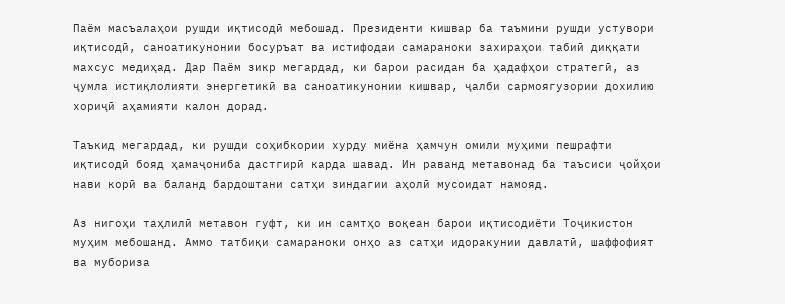Паём масъалаҳои рушди иқтисодӣ мебошад. Президенти кишвар ба таъмини рушди устувори иқтисодӣ, саноатикунонии босуръат ва истифодаи самараноки захираҳои табиӣ диққати махсус медиҳад. Дар Паём зикр мегардад, ки барои расидан ба ҳадафҳои стратегӣ, аз ҷумла истиқлолияти энергетикӣ ва саноатикунонии кишвар, ҷалби сармоягузории дохилию хориҷӣ аҳамияти калон дорад.

Таъкид мегардад, ки рушди соҳибкории хурду миёна ҳамчун омили муҳими пешрафти иқтисодӣ бояд ҳамаҷониба дастгирӣ карда шавад. Ин раванд метавонад ба таъсиси ҷойҳои нави корӣ ва баланд бардоштани сатҳи зиндагии аҳолӣ мусоидат намояд.

Аз нигоҳи таҳлилӣ метавон гуфт, ки ин самтҳо воқеан барои иқтисодиёти Тоҷикистон муҳим мебошанд. Аммо татбиқи самараноки онҳо аз сатҳи идоракунии давлатӣ, шаффофият ва мубориза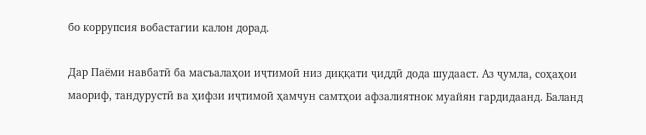бо коррупсия вобастагии калон дорад.

Дар Паёми навбатӣ ба масъалаҳои иҷтимоӣ низ диққати ҷиддӣ дода шудааст. Аз ҷумла, соҳаҳои маориф, тандурустӣ ва ҳифзи иҷтимоӣ ҳамчун самтҳои афзалиятнок муайян гардидаанд. Баланд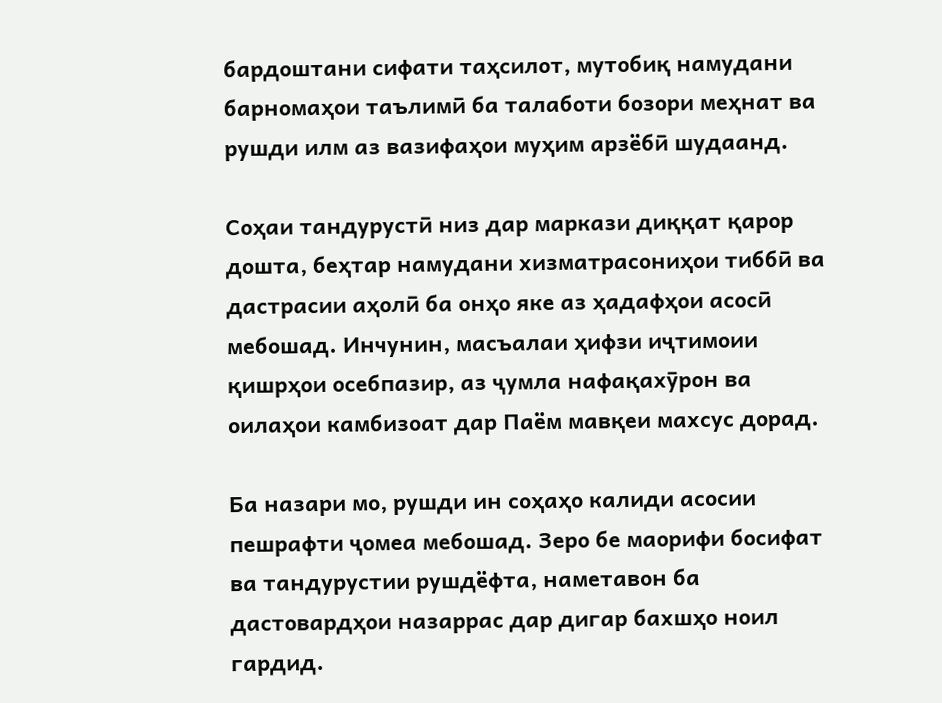бардоштани сифати таҳсилот, мутобиқ намудани барномаҳои таълимӣ ба талаботи бозори меҳнат ва рушди илм аз вазифаҳои муҳим арзёбӣ шудаанд.

Соҳаи тандурустӣ низ дар маркази диққат қарор дошта, беҳтар намудани хизматрасониҳои тиббӣ ва дастрасии аҳолӣ ба онҳо яке аз ҳадафҳои асосӣ мебошад. Инчунин, масъалаи ҳифзи иҷтимоии қишрҳои осебпазир, аз ҷумла нафақахӯрон ва оилаҳои камбизоат дар Паём мавқеи махсус дорад.

Ба назари мо, рушди ин соҳаҳо калиди асосии пешрафти ҷомеа мебошад. Зеро бе маорифи босифат ва тандурустии рушдёфта, наметавон ба дастовардҳои назаррас дар дигар бахшҳо ноил гардид.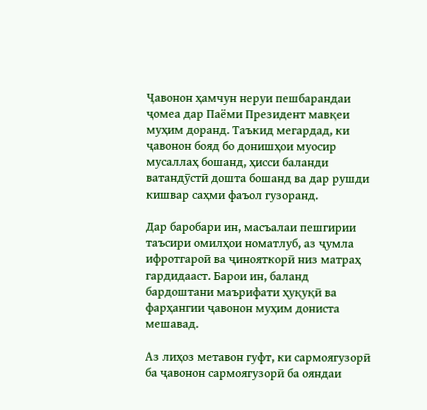Ҷавонон ҳамчун неруи пешбарандаи ҷомеа дар Паёми Президент мавқеи муҳим доранд. Таъкид мегардад, ки ҷавонон бояд бо донишҳои муосир мусаллаҳ бошанд, ҳисси баланди ватандӯстӣ дошта бошанд ва дар рушди кишвар саҳми фаъол гузоранд.

Дар баробари ин, масъалаи пешгирии таъсири омилҳои номатлуб, аз ҷумла ифротгароӣ ва ҷинояткорӣ низ матраҳ гардидааст. Барои ин, баланд бардоштани маърифати ҳуқуқӣ ва фарҳангии ҷавонон муҳим дониста мешавад.

Аз лиҳоз метавон гуфт, ки сармоягузорӣ ба ҷавонон сармоягузорӣ ба ояндаи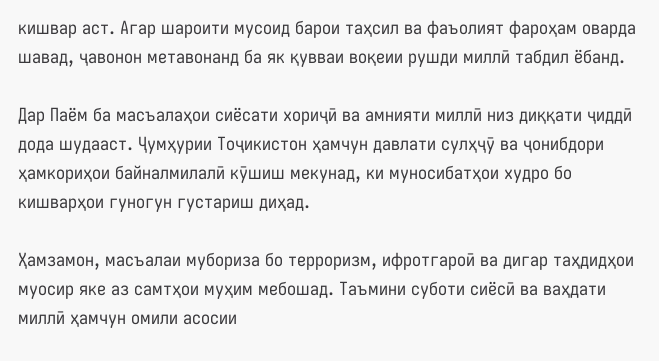кишвар аст. Агар шароити мусоид барои таҳсил ва фаъолият фароҳам оварда шавад, ҷавонон метавонанд ба як қувваи воқеии рушди миллӣ табдил ёбанд.

Дар Паём ба масъалаҳои сиёсати хориҷӣ ва амнияти миллӣ низ диққати ҷиддӣ дода шудааст. Ҷумҳурии Тоҷикистон ҳамчун давлати сулҳҷӯ ва ҷонибдори ҳамкориҳои байналмилалӣ кӯшиш мекунад, ки муносибатҳои худро бо кишварҳои гуногун густариш диҳад.

Ҳамзамон, масъалаи мубориза бо терроризм, ифротгароӣ ва дигар таҳдидҳои муосир яке аз самтҳои муҳим мебошад. Таъмини суботи сиёсӣ ва ваҳдати миллӣ ҳамчун омили асосии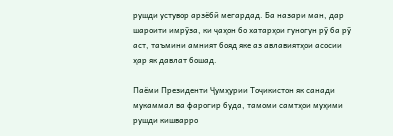рушди устувор арзёбӣ мегардад. Ба назари ман, дар шароити имрӯза, ки ҷаҳон бо хатарҳои гуногун рӯ ба рӯ аст, таъмини амният бояд яке аз авлавиятҳои асосии ҳар як давлат бошад.

Паёми Президенти Ҷумҳурии Тоҷикистон як санади мукаммал ва фарогир буда, тамоми самтҳои муҳими рушди кишварро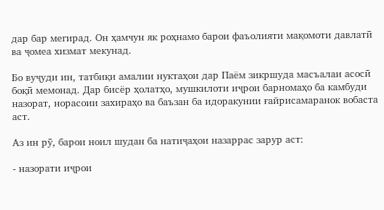дар бар мегирад. Он ҳамчун як роҳнамо барои фаъолияти мақомоти давлатӣ ва ҷомеа хизмат мекунад.

Бо вуҷуди ин, татбиқи амалии нуктаҳои дар Паём зикршуда масъалаи асосӣ боқӣ мемонад. Дар бисёр ҳолатҳо, мушкилоти иҷрои барномаҳо ба камбуди назорат, норасоии захираҳо ва баъзан ба идоракунии ғайрисамаранок вобаста аст.

Аз ин рӯ, барои ноил шудан ба натиҷаҳои назаррас зарур аст:

- назорати иҷрои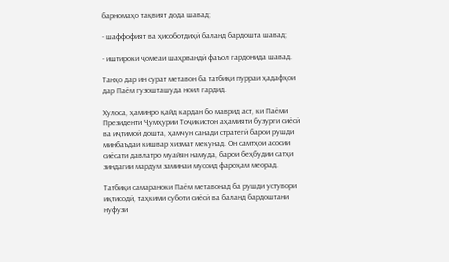барномаҳо тақвият дода шавад;

- шаффофият ва ҳисоботдиҳӣ баланд бардошта шавад;

- иштироки ҷомеаи шаҳрвандӣ фаъол гардонида шавад.

Танҳо дар ин сурат метавон ба татбиқи пурраи ҳадафҳои дар Паём гузошташуда ноил гардид.

Хулоса, ҳаминро қайд кардан бо маврид аст, ки Паёми Президенти Ҷумҳурии Тоҷикистон аҳамияти бузурги сиёсӣ ва иҷтимоӣ дошта, ҳамчун санади стратегӣ барои рушди минбаъдаи кишвар хизмат мекунад. Он самтҳои асосии сиёсати давлатро муайян намуда, барои беҳбудии сатҳи зиндагии мардум заминаи мусоид фароҳам меорад.

Татбиқи самараноки Паём метавонад ба рушди устувори иқтисодӣ, таҳкими суботи сиёсӣ ва баланд бардоштани нуфузи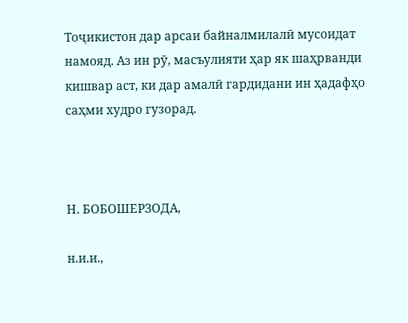Тоҷикистон дар арсаи байналмилалӣ мусоидат намояд. Аз ин рӯ, масъулияти ҳар як шаҳрванди кишвар аст, ки дар амалӣ гардидани ин ҳадафҳо саҳми худро гузорад.



Н. БОБОШЕРЗОДА,

н.и.и.,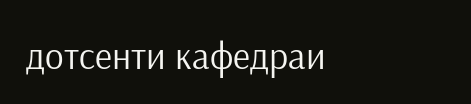дотсенти кафедраи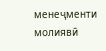менеҷменти молиявӣ